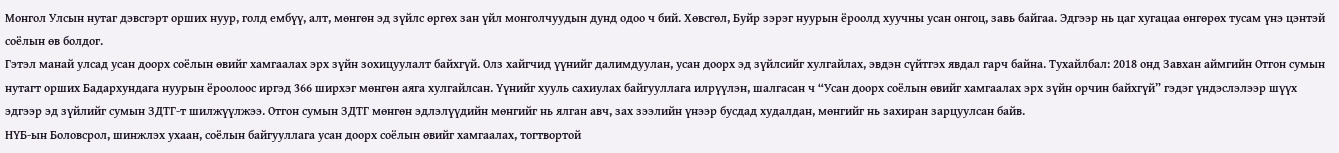Монгол Улсын нутаг дэвсгэрт орших нуур, голд ембүү, алт, мөнгөн эд зүйлс өргөх зан үйл монголчуудын дунд одоо ч бий. Хөвсгөл, Буйр зэрэг нуурын ёроолд хуучны усан онгоц, завь байгаа. Эдгээр нь цаг хугацаа өнгөрөх тусам үнэ цэнтэй соёлын өв болдог.
Гэтэл манай улсад усан доорх соёлын өвийг хамгаалах эрх зүйн зохицуулалт байхгүй. Олз хайгчид үүнийг далимдуулан, усан доорх эд зүйлсийг хулгайлах, эвдэн сүйтгэх явдал гарч байна. Тухайлбал: 2018 онд Завхан аймгийн Отгон сумын нутагт орших Бадархундага нуурын ёроолоос иргэд 366 ширхэг мөнгөн аяга хулгайлсан. Үүнийг хууль сахиулах байгууллага илрүүлэн, шалгасан ч “Усан доорх соёлын өвийг хамгаалах эрх зүйн орчин байхгүй” гэдэг үндэслэлээр шүүх эдгээр эд зүйлийг сумын ЗДТГ-т шилжүүлжээ. Отгон сумын ЗДТГ мөнгөн эдлэлүүдийн мөнгийг нь ялган авч, зах зээлийн үнээр бусдад худалдан, мөнгийг нь захиран зарцуулсан байв.
НҮБ-ын Боловсрол, шинжлэх ухаан, соёлын байгууллага усан доорх соёлын өвийг хамгаалах, тогтвортой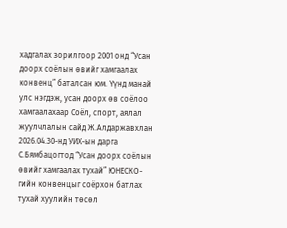хадгалах зорилгоор 2001 онд “Усан доорх соёлын өвийг хамгаалах конвенц” баталсан юм. Үүнд манай улс нэгдэж, усан доорх өв соёлоо хамгаалахаар Соёл, спорт, аялал жуулчлалын сайд Ж.Алдаржавхлан 2026.04.30-нд УИХ-ын дарга С.Бямбацогтод “Усан доорх соёлын өвийг хамгаалах тухай” ЮНЕСКО-гийн конвенцыг соёрхон батлах тухай хуулийн төсөл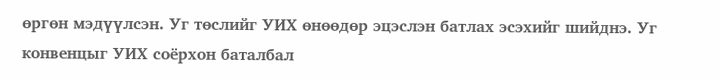өргөн мэдүүлсэн. Уг төслийг УИХ өнөөдөр эцэслэн батлах эсэхийг шийднэ. Уг конвенцыг УИХ соёрхон баталбал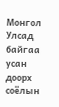Монгол Улсад байгаа усан доорх соёлын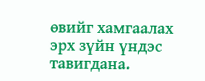өвийг хамгаалах эрх зүйн үндэс тавигдана.